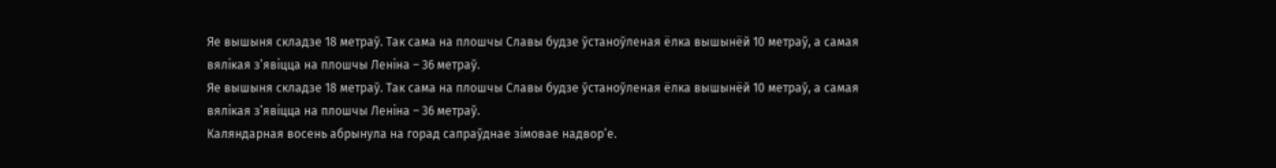Яе вышыня складзе 18 метраў. Так сама на плошчы Славы будзе ўстаноўленая ёлка вышынёй 10 метраў, а самая вялікая з’явіцца на плошчы Леніна – 36 метраў.
Яе вышыня складзе 18 метраў. Так сама на плошчы Славы будзе ўстаноўленая ёлка вышынёй 10 метраў, а самая вялікая з’явіцца на плошчы Леніна – 36 метраў.
Каляндарная восень абрынула на горад сапраўднае зімовае надвор’е.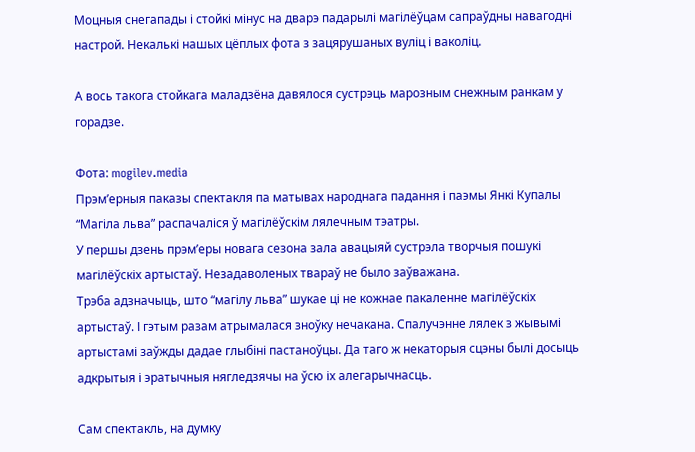Моцныя снегапады і стойкі мінус на дварэ падарылі магілёўцам сапраўдны навагодні настрой. Некалькі нашых цёплых фота з зацярушаных вуліц і ваколіц.

А вось такога стойкага маладзёна давялося сустрэць марозным снежным ранкам у горадзе.

Фота: mogilev.media
Прэм’ерныя паказы спектакля па матывах народнага падання і паэмы Янкі Купалы “Магіла льва” распачаліся ў магілёўскім лялечным тэатры.
У першы дзень прэм’еры новага сезона зала авацыяй сустрэла творчыя пошукі магілёўскіх артыстаў. Незадаволеных твараў не было заўважана.
Трэба адзначыць, што “магілу льва” шукае ці не кожнае пакаленне магілёўскіх артыстаў. І гэтым разам атрымалася зноўку нечакана. Спалучэнне лялек з жывымі артыстамі заўжды дадае глыбіні пастаноўцы. Да таго ж некаторыя сцэны былі досыць адкрытыя і эратычныя нягледзячы на ўсю іх алегарычнасць.

Сам спектакль, на думку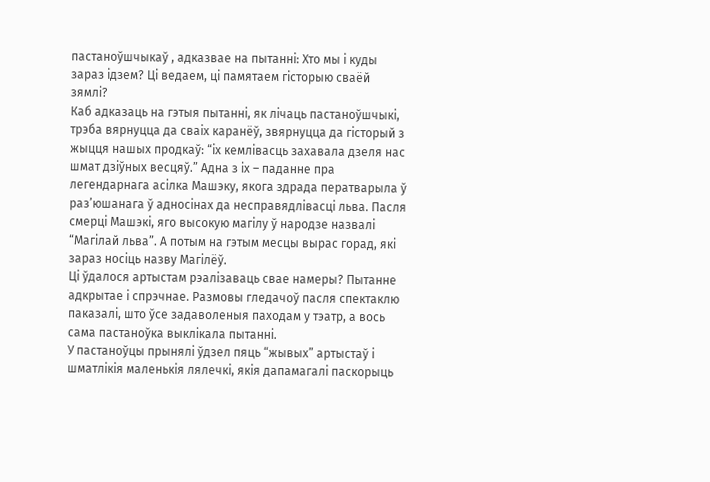пастаноўшчыкаў , адказвае на пытанні: Хто мы і куды зараз ідзем? Ці ведаем, ці памятаем гісторыю сваёй зямлі?
Каб адказаць на гэтыя пытанні, як лічаць пастаноўшчыкі, трэба вярнуцца да сваіх каранёў, звярнуцца да гісторый з жыцця нашых продкаў: “іх кемлівасць захавала дзеля нас шмат дзіўных весцяў.” Адна з іх – паданне пра легендарнага асілка Машэку, якога здрада ператварыла ў раз’юшанага ў адносінах да несправядлівасці льва. Пасля смерці Машэкі, яго высокую магілу ў народзе назвалі “Магілай льва”. А потым на гэтым месцы вырас горад, які зараз носіць назву Магілёў.
Ці ўдалося артыстам рэалізаваць свае намеры? Пытанне адкрытае і спрэчнае. Размовы гледачоў пасля спектаклю паказалі, што ўсе задаволеныя паходам у тэатр, а вось сама пастаноўка выклікала пытанні.
У пастаноўцы прынялі ўдзел пяць “жывых” артыстаў і шматлікія маленькія лялечкі, якія дапамагалі паскорыць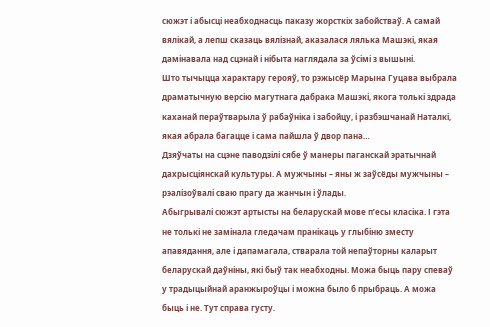сюжэт і абысці неабходнасць паказу жорсткіх забойстваў. А самай вялікай, а лепш сказаць вялізнай, аказалася лялька Машэкі, якая дамінавала над сцэнай і нібыта наглядала за ўсімі з вышыні.
Што тычыцца характару герояў, то рэжысёр Марына Гуцава выбрала драматычную версію магутнага дабрака Машэкі, якога толькі здрада каханай пераўтварыла ў рабаўніка і забойцу, і разбэшчанай Наталкі, якая абрала багацце і сама пайшла ў двор пана…
Дзяўчаты на сцэне паводзілі сябе ў манеры паганскай эратычнай дахрысціянскай культуры. А мужчыны – яны ж заўсёды мужчыны – рэалізоўвалі сваю прагу да жанчын і ўлады.
Абыгрывалі сюжэт артысты на беларускай мове п’есы класіка. І гэта не толькі не замінала гледачам пранікаць у глыбіню зместу апавядання, але і дапамагала, стварала той непаўторны каларыт беларускай даўніны, які быў так неабходны. Можа быць пару спеваў у традыцыйнай аранжыроўцы і можна было б прыбраць. А можа быць і не. Тут справа густу.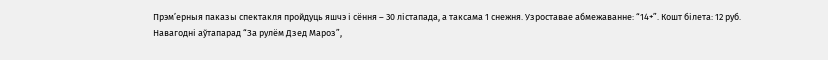Прэм’ерныя паказы спектакля пройдуць яшчэ і сёння – 30 лістапада, а таксама 1 снежня. Узроставае абмежаванне: “14+”. Кошт білета: 12 руб.
Навагодні аўтапарад “За рулём Дзед Мароз”,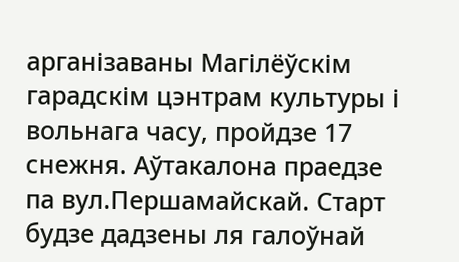арганізаваны Магілёўскім гарадскім цэнтрам культуры і вольнага часу, пройдзе 17 снежня. Аўтакалона праедзе па вул.Першамайскай. Старт будзе дадзены ля галоўнай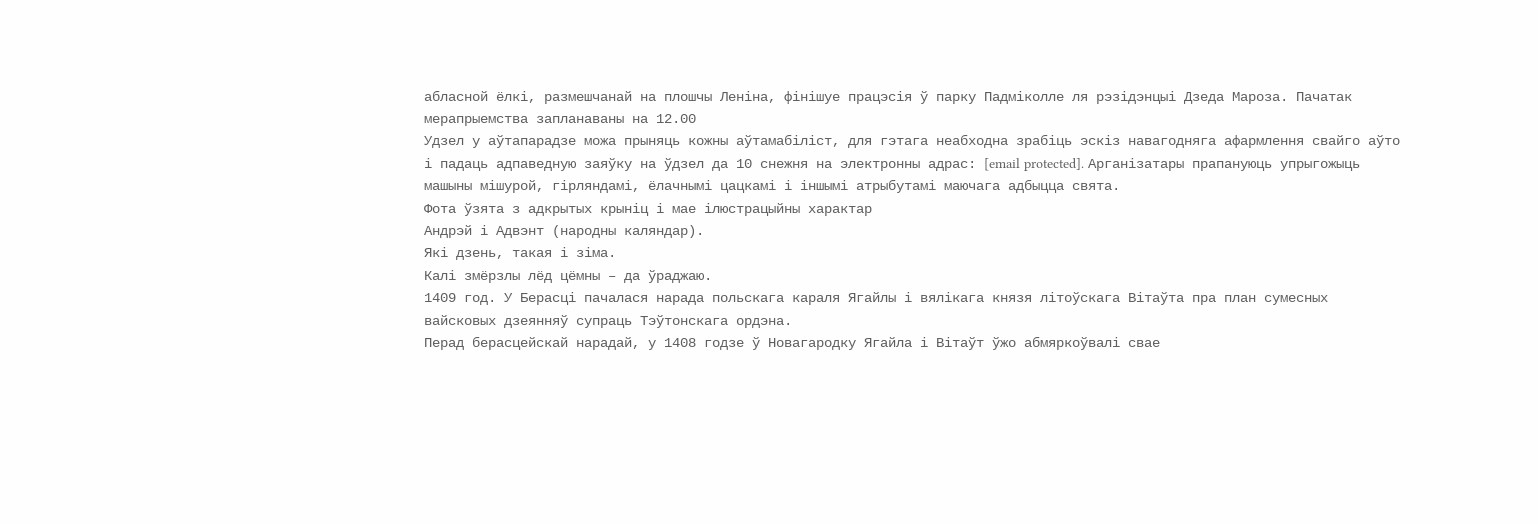абласной ёлкі, размешчанай на плошчы Леніна, фінішуе працэсія ў парку Падміколле ля рэзідэнцыі Дзеда Мароза. Пачатак мерапрыемства запланаваны на 12.00
Удзел у аўтапарадзе можа прыняць кожны аўтамабіліст, для гэтага неабходна зрабіць эскіз навагодняга афармлення свайго аўто і падаць адпаведную заяўку на ўдзел да 10 снежня на электронны адрас: [email protected]. Арганізатары прапануюць упрыгожыць машыны мішурой, гірляндамі, ёлачнымі цацкамі і іншымі атрыбутамі маючага адбыцца свята.
Фота ўзята з адкрытых крыніц і мае ілюстрацыйны характар
Андрэй і Адвэнт (народны каляндар).
Які дзень, такая і зіма.
Калі змёрзлы лёд цёмны – да ўраджаю.
1409 год. У Берасці пачалася нарада польскага караля Ягайлы і вялікага князя літоўскага Вітаўта пра план сумесных вайсковых дзеянняў супраць Тэўтонскага ордэна.
Перад берасцейскай нарадай, у 1408 годзе ў Новагародку Ягайла і Вітаўт ўжо абмяркоўвалі свае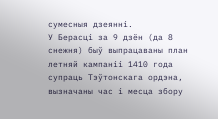сумесныя дзеянні.
У Берасці за 9 дзён (да 8 снежня) быў выпрацаваны план летняй кампаніі 1410 года супраць Тэўтонскага ордэна, вызначаны час і месца збору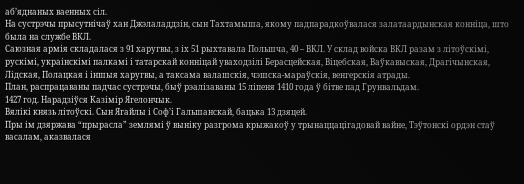аб’яднаных ваенных сіл.
На сустрэчы прысутнічаў хан Джэлаладдзін, сын Тахтамыша, якому падпарадкоўвалася залатаардынская конніца, што была на службе ВКЛ.
Саюзная армія складалася з 91 харугвы, з іх 51 рыхтавала Польшча, 40 – ВКЛ. У склад войска ВКЛ разам з літоўскімі, рускімі, украінскімі палкамі і татарскай конніцай уваходзілі Берасцейская, Віцебская, Ваўкавыская, Драгічынская, Лідская, Полацкая і іншыя харугвы, а таксама валашскія, чэшска-мараўскія, венгерскія атрады.
План, распрацаваны падчас сустрэчы, быў рэалізаваны 15 ліпеня 1410 года ў бітве пад Грунвальдам.
1427 год. Нарадзіўся Казімір Ягелончык.
Вялікі князь літоўскі. Сын Ягайлы і Соф’і Гальшанскай, бацька 13 дзяцей.
Пры ім дзяржава “прырасла” землямі ў выніку разгрома крыжакоў у трынаццацігадовай вайне, Тэўтонскі ордэн стаў васалам, аказвалася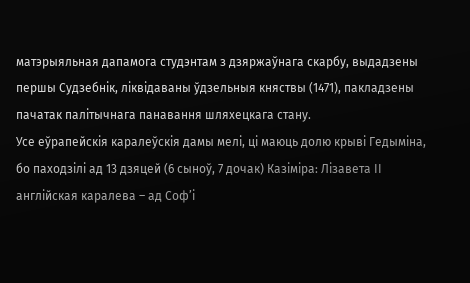матэрыяльная дапамога студэнтам з дзяржаўнага скарбу, выдадзены першы Судзебнік, ліквідаваны ўдзельныя княствы (1471), пакладзены пачатак палітычнага панавання шляхецкага стану.
Усе еўрапейскія каралеўскія дамы мелі, ці маюць долю крыві Гедыміна, бо паходзілі ад 13 дзяцей (6 сыноў, 7 дочак) Казіміра: Лізавета ІІ англійская каралева – ад Соф’і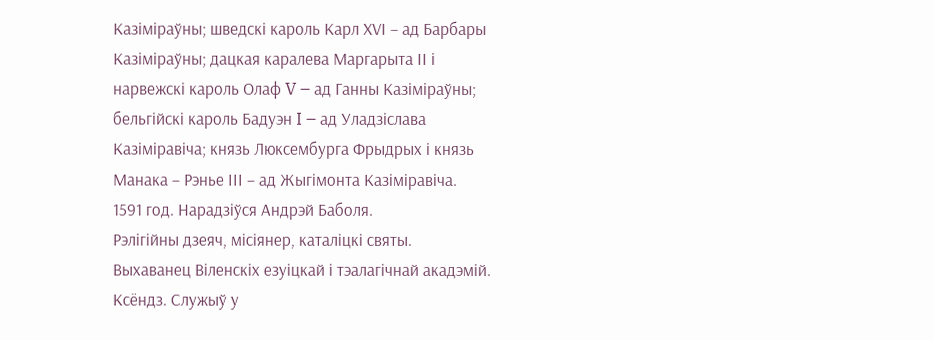Казіміраўны; шведскі кароль Карл ХVІ – ад Барбары Казіміраўны; дацкая каралева Маргарыта ІІ і нарвежскі кароль Олаф V – ад Ганны Казіміраўны; бельгійскі кароль Бадуэн I – ад Уладзіслава Казіміравіча; князь Люксембурга Фрыдрых і князь Манака – Рэнье ІІІ – ад Жыгімонта Казіміравіча.
1591 год. Нарадзіўся Андрэй Баболя.
Рэлігійны дзеяч, місіянер, каталіцкі святы.
Выхаванец Віленскіх езуіцкай і тэалагічнай акадэмій. Ксёндз. Служыў у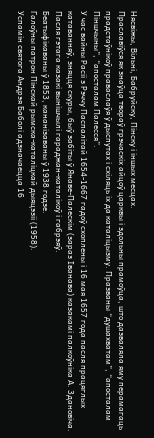Нясвіжы, Вільні, Бабруйску, Пінску і іншых месцах.
Праславіўся як знаўца твораў грэчаскіх айцоў царквы і здольны прамоўца, што дазваляла яму перамагаць прадстаўнікоў праваслаўя ў дыспутах і схіляць іх да каталіцызму. Празваны “душахватам”, “апосталам Піншчыны”, “апосталам Палесся”.
У час вайны Расіі з Рэччу Паспалітай 1654-1667 гадоў схоплены і 16 мая 1657 года пасля працяглых катаванняў, зняцця скуры, быў забіты ў Янаве-Палескім (зараз Іванава) казакамі палкоўніка А. 3дановіча. Пасля гэтага казакі вынішчылі гараджан-каталікоў і габрэяў.
Беатыфікаваны ў 1853, кананізаваны ў 1938 годзе.
Галоўны патрон Пінскай рымска-каталіцкай дыяцэзіі (1958).
Успамін святога Андрэя Баболі адзначаецца 16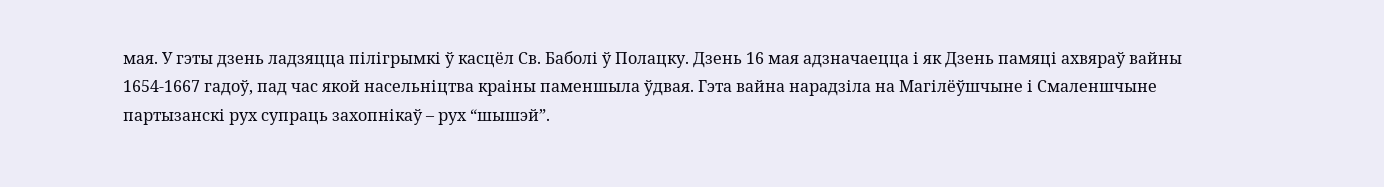мая. У гэты дзень ладзяцца пілігрымкі ў касцёл Св. Баболі ў Полацку. Дзень 16 мая адзначаецца і як Дзень памяці ахвяраў вайны 1654-1667 гадоў, пад час якой насельніцтва краіны паменшыла ўдвая. Гэта вайна нарадзіла на Магілёўшчыне і Смаленшчыне партызанскі рух супраць захопнікаў – рух “шышэй”.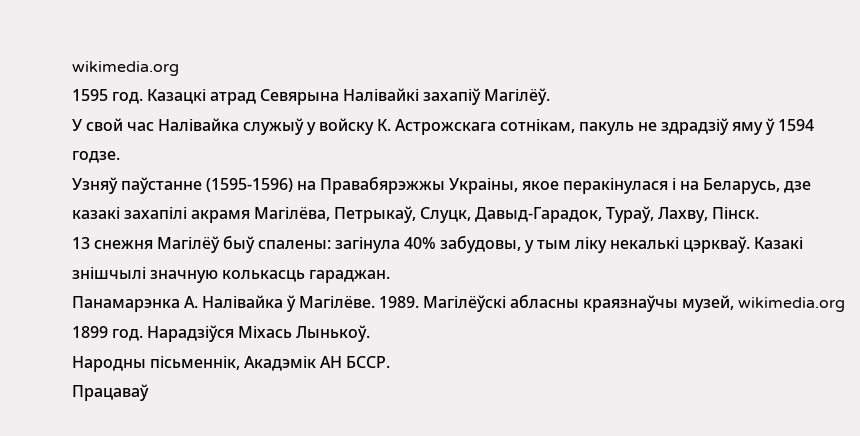wikimedia.org
1595 год. Казацкі атрад Севярына Налівайкі захапіў Магілёў.
У свой час Налівайка служыў у войску К. Астрожскага сотнікам, пакуль не здрадзіў яму ў 1594 годзе.
Узняў паўстанне (1595-1596) на Правабярэжжы Украіны, якое перакінулася і на Беларусь, дзе казакі захапілі акрамя Магілёва, Петрыкаў, Слуцк, Давыд-Гарадок, Тураў, Лахву, Пінск.
13 снежня Магілёў быў спалены: загінула 40% забудовы, у тым ліку некалькі цэркваў. Казакі знішчылі значную колькасць гараджан.
Панамарэнка А. Налівайка ў Магілёве. 1989. Магілёўскі абласны краязнаўчы музей, wikimedia.org
1899 год. Нарадзіўся Міхась Лынькоў.
Народны пісьменнік, Акадэмік АН БССР.
Працаваў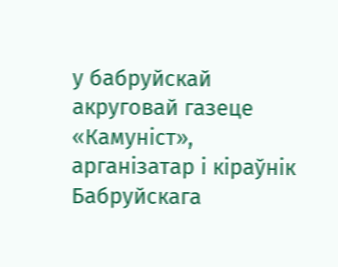у бабруйскай акруговай газеце «Камуніст», арганізатар і кіраўнік Бабруйскага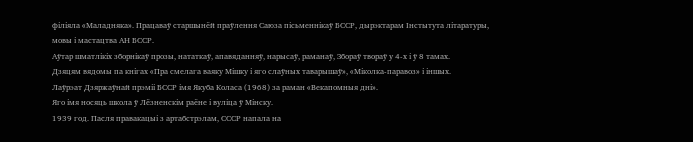філіяла «Маладняка». Працаваў старшынёй праўлення Саюза пісьменнікаў БССР, дырэктарам Інстытута літаратуры, мовы і мастацтва АН БССР.
Аўтар шматлікіх зборнікаў прозы, нататкаў, апавяданняў, нарысаў, раманаў, Збораў твораў у 4-х і ў 8 тамах.
Дзяцям вядомы па кнігах «Пра смелага ваяку Мішку і яго слаўных таварышаў», «Міколка-паравоз» і іншых.
Лаўрэат Дзяржаўнай прэміі БССР імя Якуба Коласа (1968) за раман «Векапомныя дні».
Яго імя носяць школа ў Лёзненскім раёне і вуліца ў Мінску.
1939 год. Пасля правакацыі з артабстрэлам, СССР напала на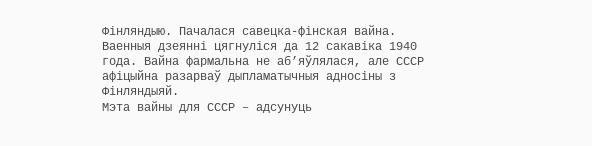Фінляндыю. Пачалася савецка-фінская вайна.
Ваенныя дзеянні цягнуліся да 12 сакавіка 1940 года. Вайна фармальна не аб’яўлялася, але СССР афіцыйна разарваў дыпламатычныя адносіны з Фінляндыяй.
Мэта вайны для СССР – адсунуць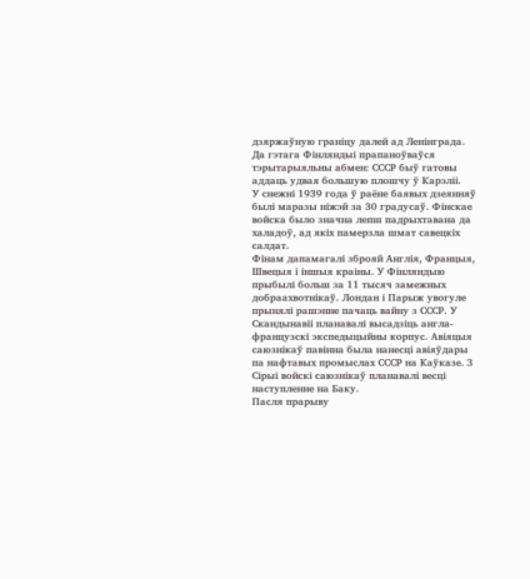дзяржаўную граніцу далей ад Ленінграда. Да гэтага Фінляндыі прапаноўваўся тэрытарыяльны абмен: СССР быў гатовы аддаць удвая большую плошчу ў Карэліі.
У снежні 1939 года ў раёне баявых дзеянняў былі маразы ніжэй за 30 градусаў. Фінскае войска было значна лепш падрыхтавана да халадоў, ад якіх памерзла шмат савецкіх салдат.
Фінам дапамагалі зброяй Англія, Францыя, Швецыя і іншыя краіны. У Фінляндыю прыбылі больш за 11 тысяч замежных добраахвотнікаў. Лондан і Парыж увогуле прынялі рашэнне пачаць вайну з СССР. У Скандынавіі планавалі высадзіць англа-французскі экспедыцыйны корпус. Авіяцыя саюзнікаў павінна была нанесці авіяўдары па нафтавых промыслах СССР на Каўказе. З Сірыі войскі саюзнікаў планавалі весці наступленне на Баку.
Пасля прарыву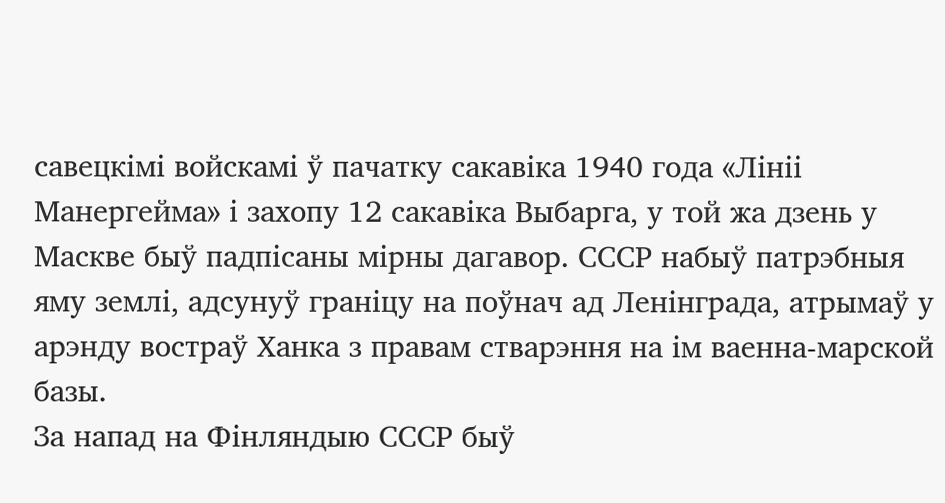савецкімі войскамі ў пачатку сакавіка 1940 года «Лініі Манергейма» і захопу 12 сакавіка Выбарга, у той жа дзень у Маскве быў падпісаны мірны дагавор. СССР набыў патрэбныя яму землі, адсунуў граніцу на поўнач ад Ленінграда, атрымаў у арэнду востраў Ханка з правам стварэння на ім ваенна-марской базы.
За напад на Фінляндыю СССР быў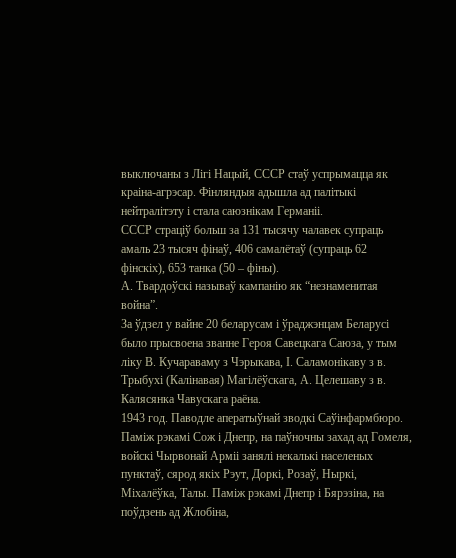выключаны з Лігі Нацый, СССР стаў успрымацца як краіна-агрэсар. Фінляндыя адышла ад палітыкі нейтралітэту і стала саюзнікам Германіі.
СССР страціў больш за 131 тысячу чалавек супраць амаль 23 тысяч фінаў, 406 самалётаў (супраць 62 фінскіх), 653 танка (50 – фіны).
А. Твардоўскі называў кампанію як “незнаменитая война”.
За ўдзел у вайне 20 беларусам і ўраджэнцам Беларусі было прысвоена званне Героя Савецкага Саюза, у тым ліку В. Кучараваму з Чэрыкава, І. Саламонікаву з в. Трыбухі (Калінавая) Магілёўскага, А. Целешаву з в. Калясянка Чавускага раёна.
1943 год. Паводле аператыўнай зводкі Саўінфармбюро.
Паміж рэкамі Сож і Днепр, на паўночны захад ад Гомеля, войскі Чырвонай Арміі занялі некалькі населеных пунктаў, сярод якіх Рэут, Доркі, Розаў, Ныркі, Міхалёўка, Талы. Паміж рэкамі Днепр і Бярэзіна, на поўдзень ад Жлобіна,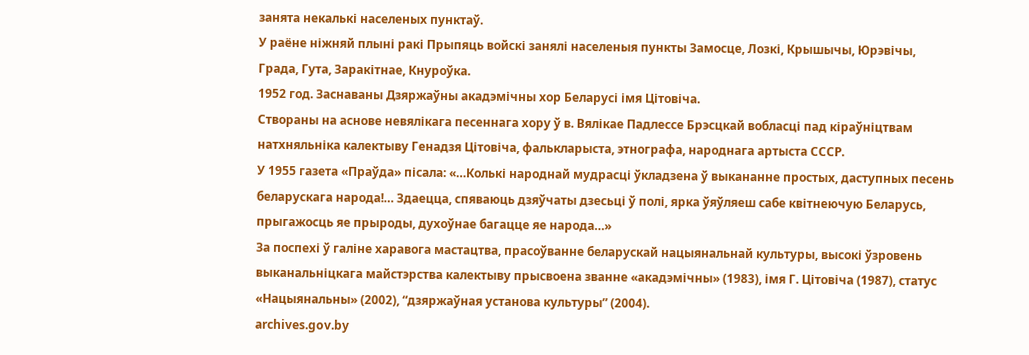занята некалькі населеных пунктаў.
У раёне ніжняй плыні ракі Прыпяць войскі занялі населеныя пункты Замосце, Лозкі, Крышычы, Юрэвічы, Града, Гута, Заракітнае, Кнуроўка.
1952 год. Заснаваны Дзяржаўны акадэмічны хор Беларусі імя Цітовіча.
Створаны на аснове невялікага песеннага хору ў в. Вялікае Падлессе Брэсцкай вобласці пад кіраўніцтвам натхняльніка калектыву Генадзя Цітовіча, фалькларыста, этнографа, народнага артыста СССР.
У 1955 газета «Праўда» пісала: «…Колькі народнай мудрасці ўкладзена ў выкананне простых, даступных песень беларускага народа!… Здаецца, спяваюць дзяўчаты дзесьці ў полі, ярка ўяўляеш сабе квітнеючую Беларусь, прыгажосць яе прыроды, духоўнае багацце яе народа…»
За поспехі ў галіне харавога мастацтва, прасоўванне беларускай нацыянальнай культуры, высокі ўзровень выканальніцкага майстэрства калектыву прысвоена званне «акадэмічны» (1983), імя Г. Цітовіча (1987), статус «Нацыянальны» (2002), “дзяржаўная установа культуры” (2004).
archives.gov.by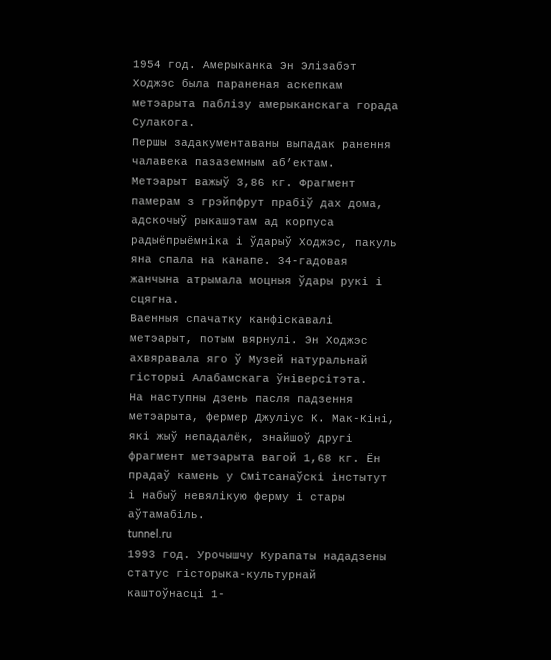1954 год. Амерыканка Эн Элізабэт Ходжэс была параненая аскепкам метэарыта паблізу амерыканскага горада Сулакога.
Першы задакументаваны выпадак ранення чалавека пазаземным аб’ектам.
Метэарыт важыў 3,86 кг. Фрагмент памерам з грэйпфрут прабіў дах дома, адскочыў рыкашэтам ад корпуса радыёпрыёмніка і ўдарыў Ходжэс, пакуль яна спала на канапе. 34-гадовая жанчына атрымала моцныя ўдары рукі і сцягна.
Ваенныя спачатку канфіскавалі метэарыт, потым вярнулі. Эн Ходжэс ахвяравала яго ў Музей натуральнай гісторыі Алабамскага ўніверсітэта.
На наступны дзень пасля падзення метэарыта, фермер Джуліус К. Мак-Кіні, які жыў непадалёк, знайшоў другі фрагмент метэарыта вагой 1,68 кг. Ён прадаў камень у Смітсанаўскі інстытут і набыў невялікую ферму і стары аўтамабіль.
tunnel.ru
1993 год. Урочышчу Курапаты нададзены статус гісторыка-культурнай каштоўнасці 1-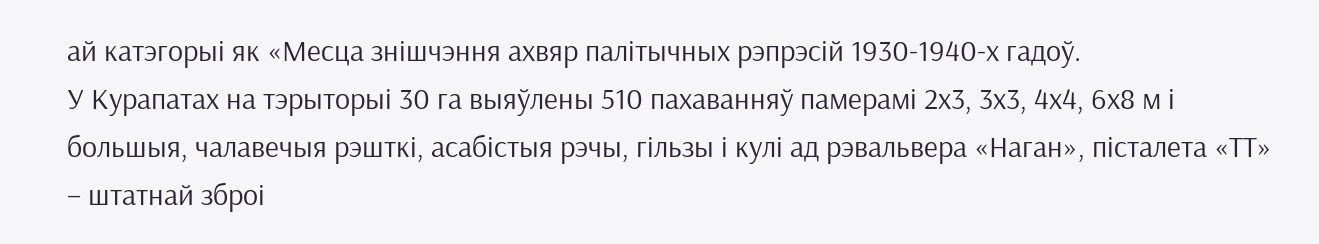ай катэгорыі як «Месца знішчэння ахвяр палітычных рэпрэсій 1930-1940-х гадоў.
У Курапатах на тэрыторыі 30 га выяўлены 510 пахаванняў памерамі 2х3, 3х3, 4х4, 6х8 м і большыя, чалавечыя рэшткі, асабістыя рэчы, гільзы і кулі ад рэвальвера «Наган», пісталета «ТТ» – штатнай зброі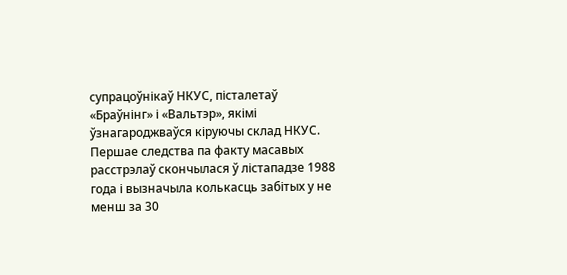супрацоўнікаў НКУС, пісталетаў «Браўнінг» і «Вальтэр», якімі ўзнагароджваўся кіруючы склад НКУС.
Першае следства па факту масавых расстрэлаў скончылася ў лістападзе 1988 года і вызначыла колькасць забітых у не менш за 30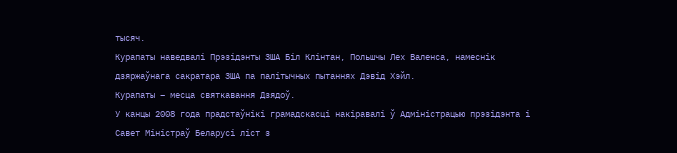тысяч.
Курапаты наведвалі Прэзідэнты ЗША Біл Клінтан, Польшчы Лех Валенса, намеснік дзяржаўнага сакратара ЗША па палітычных пытаннях Дэвід Хэйл.
Курапаты – месца святкавання Дзядоў.
У канцы 2008 года прадстаўнікі грамадскасці накіравалі ў Адміністрацыю прэзідэнта і Савет Міністраў Беларусі ліст з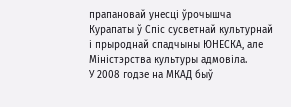прапановай унесці ўрочышча Курапаты ў Спіс сусветнай культурнай і прыроднай спадчыны ЮНЕСКА, але Міністэрства культуры адмовіла.
У 2008 годзе на МКАД быў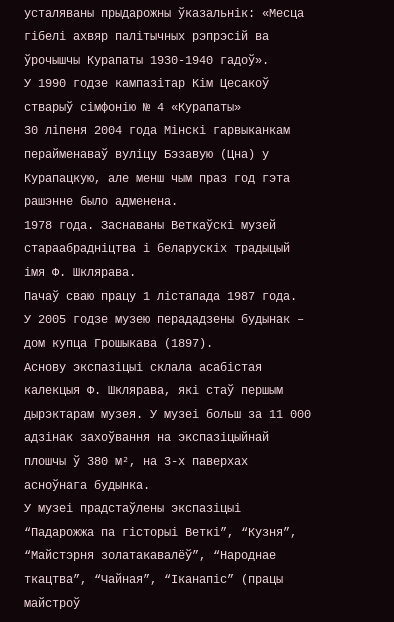усталяваны прыдарожны ўказальнік: «Месца гібелі ахвяр палітычных рэпрэсій ва ўрочышчы Курапаты 1930-1940 гадоў».
У 1990 годзе кампазітар Кім Цесакоў стварыў сімфонію № 4 «Курапаты»
30 ліпеня 2004 года Мінскі гарвыканкам перайменаваў вуліцу Бэзавую (Цна) у Курапацкую, але менш чым праз год гэта рашэнне было адменена.
1978 года. Заснаваны Веткаўскі музей стараабрадніцтва і беларускіх традыцый імя Ф. Шклярава.
Пачаў сваю працу 1 лістапада 1987 года.
У 2005 годзе музею перададзены будынак – дом купца Грошыкава (1897).
Аснову экспазіцыі склала асабістая калекцыя Ф. Шклярава, які стаў першым дырэктарам музея. У музеі больш за 11 000 адзінак захоўвання на экспазіцыйнай плошчы ў 380 м², на 3-х паверхах асноўнага будынка.
У музеі прадстаўлены экспазіцыі “Падарожжа па гісторыі Веткі”, “Кузня”, “Майстэрня золатакавалёў”, “Народнае ткацтва”, “Чайная”, “Іканапіс” (працы майстроў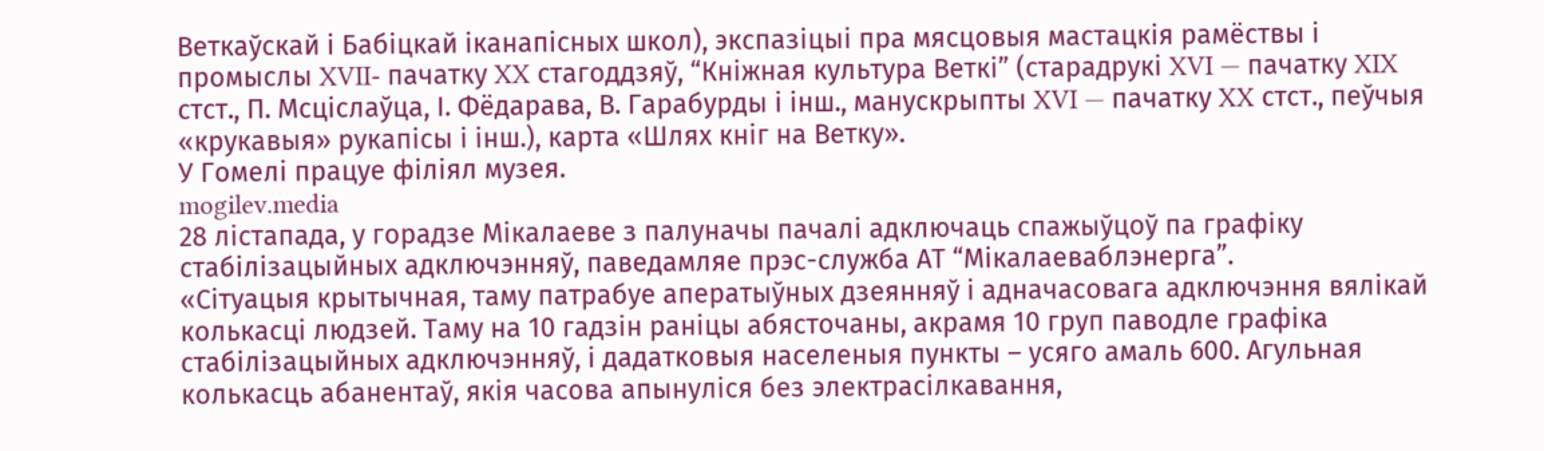Веткаўскай і Бабіцкай іканапісных школ), экспазіцыі пра мясцовыя мастацкія рамёствы і промыслы XVII- пачатку XX стагоддзяў, “Кніжная культура Веткі” (старадрукі XVI — пачатку XIX стст., П. Мсціслаўца, І. Фёдарава, В. Гарабурды і інш., манускрыпты XVI — пачатку XX стст., пеўчыя «крукавыя» рукапісы і інш.), карта «Шлях кніг на Ветку».
У Гомелі працуе філіял музея.
mogilev.media
28 лістапада, у горадзе Мікалаеве з палуначы пачалі адключаць спажыўцоў па графіку стабілізацыйных адключэнняў, паведамляе прэс-служба АТ “Мікалаеваблэнерга”.
«Сітуацыя крытычная, таму патрабуе аператыўных дзеянняў і адначасовага адключэння вялікай колькасці людзей. Таму на 10 гадзін раніцы абясточаны, акрамя 10 груп паводле графіка стабілізацыйных адключэнняў, і дадатковыя населеныя пункты – усяго амаль 600. Агульная колькасць абанентаў, якія часова апынуліся без электрасілкавання,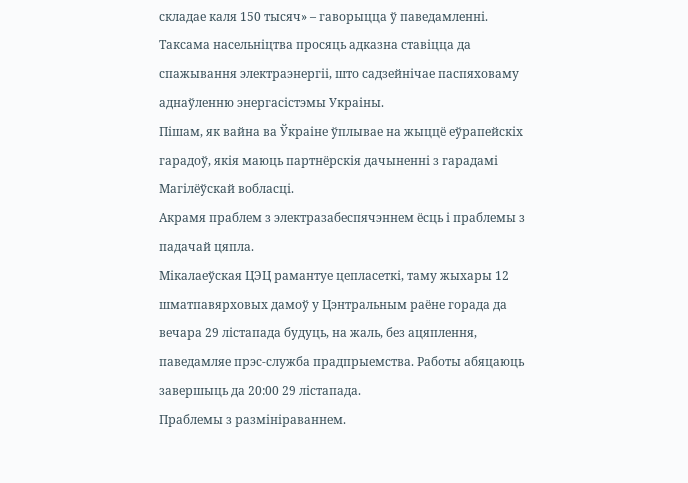складае каля 150 тысяч» – гаворыцца ў паведамленні.
Таксама насельніцтва просяць адказна ставіцца да спажывання электраэнергіі, што садзейнічае паспяховаму аднаўленню энергасістэмы Украіны.
Пішам, як вайна ва Ўкраіне ўплывае на жыццё еўрапейскіх гарадоў, якія маюць партнёрскія дачыненні з гарадамі Магілёўскай вобласці.
Акрамя праблем з электразабеспячэннем ёсць і праблемы з падачай цяпла.
Мікалаеўская ЦЭЦ рамантуе цепласеткі, таму жыхары 12 шматпавярховых дамоў у Цэнтральным раёне горада да вечара 29 лістапада будуць, на жаль, без ацяплення, паведамляе прэс-служба прадпрыемства. Работы абяцаюць завершыць да 20:00 29 лістапада.
Праблемы з размініраваннем.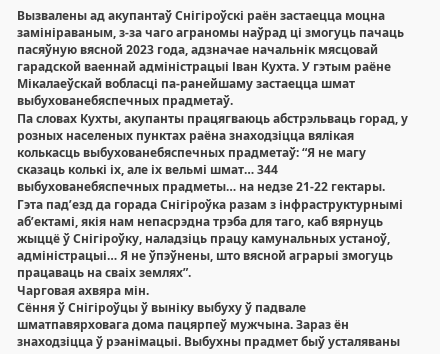Вызвалены ад акупантаў Снігіроўскі раён застаецца моцна замініраваным, з-за чаго аграномы наўрад ці змогуць пачаць пасяўную вясной 2023 года, адзначае начальнік мясцовай гарадской ваеннай адміністрацыі Іван Кухта. У гэтым раёне Мікалаеўскай вобласці па-ранейшаму застаецца шмат выбухованебяспечных прадметаў.
Па словах Кухты, акупанты працягваюць абстрэльваць горад, у розных населеных пунктах раёна знаходзіцца вялікая колькасць выбухованебяспечных прадметаў: “Я не магу сказаць колькі іх, але іх вельмі шмат… 344 выбухованебяспечных прадметы… на недзе 21-22 гектары. Гэта пад’езд да горада Снігіроўка разам з інфраструктурнымі аб’ектамі, якія нам непасрэдна трэба для таго, каб вярнуць жыццё ў Снігіроўку, наладзіць працу камунальных устаноў, адміністрацыі… Я не ўпэўнены, што вясной аграрыі змогуць працаваць на сваіх землях”.
Чарговая ахвяра мін.
Сёння ў Снігіроўцы ў выніку выбуху ў падвале шматпавярховага дома пацярпеў мужчына. Зараз ён знаходзіцца ў рэанімацыі. Выбухны прадмет быў усталяваны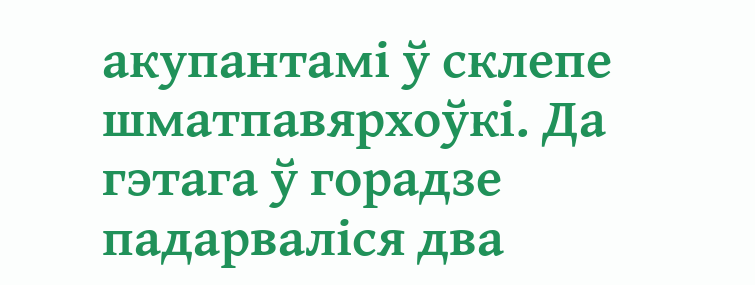акупантамі ў склепе шматпавярхоўкі. Да гэтага ў горадзе падарваліся два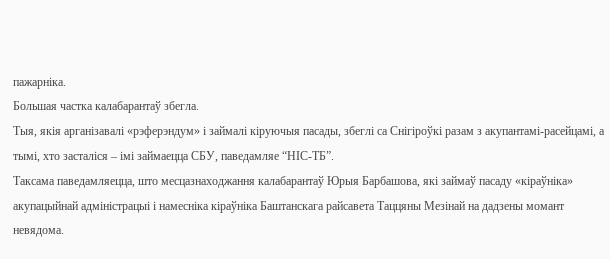пажарніка.
Большая частка калабарантаў збегла.
Тыя, якія арганізавалі «рэферэндум» і займалі кіруючыя пасады, збеглі са Снігіроўкі разам з акупантамі-расейцамі, а тымі, хто засталіся – імі займаецца СБУ, паведамляе “НІС-ТБ”.
Таксама паведамляецца, што месцазнаходжання калабарантаў Юрыя Барбашова, які займаў пасаду «кіраўніка» акупацыйнай адміністрацыі і намесніка кіраўніка Баштанскага райсавета Таццяны Мезінай на дадзены момант невядома.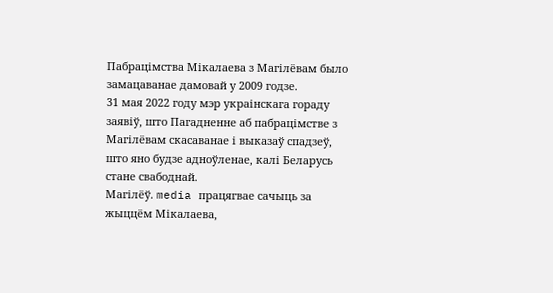Пабрацімства Мікалаева з Магілёвам было замацаванае дамовай у 2009 годзе.
31 мая 2022 году мэр украінскага гораду заявіў, што Пагадненне аб пабрацімстве з Магілёвам скасаванае і выказаў спадзеў, што яно будзе адноўленае, калі Беларусь стане свабоднай.
Магілёў. media працягвае сачыць за жыццём Мікалаева,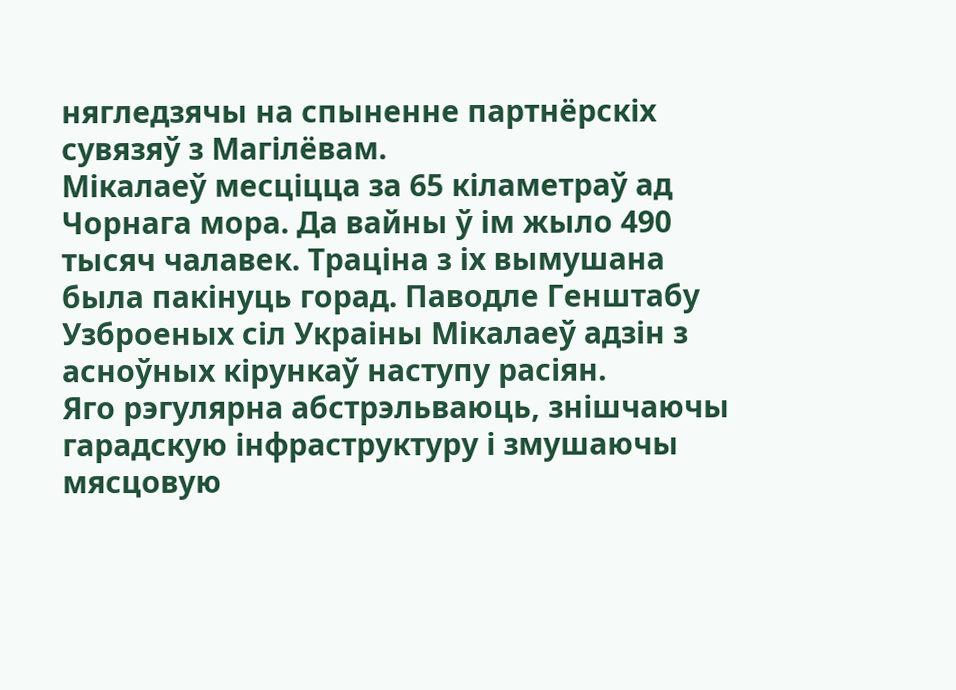нягледзячы на спыненне партнёрскіх сувязяў з Магілёвам.
Мікалаеў месціцца за 65 кіламетраў ад Чорнага мора. Да вайны ў ім жыло 490 тысяч чалавек. Траціна з іх вымушана была пакінуць горад. Паводле Генштабу Узброеных сіл Украіны Мікалаеў адзін з асноўных кірункаў наступу расіян.
Яго рэгулярна абстрэльваюць, знішчаючы гарадскую інфраструктуру і змушаючы мясцовую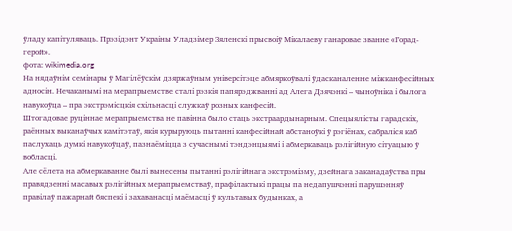ўладу капітуляваць. Прэзідэнт Украіны Уладзімер Зяленскі прысвоіў Мікалаеву ганаровае званне «Горад-герой».
фота: wikimedia.org
На нядаўнім семінары ў Магілёўскім дзяржаўным універсітэце абмяркоўвалі ўдасканаленне міжканфесійных адносін. Нечаканымі на мерапрыемстве сталі рэзкія папярэджванні ад Алега Дзячэнкі – чыноўніка і былога навукоўца – пра экстрэмісцкія схільнасці служкаў розных канфесій.
Штогадовае руціннае мерапрыемства не павінна было стаць экстраардынарным. Спецыялісты гарадскіх, раённых выканаўчых камітэтаў, якія курыруюць пытанні канфесійнай абстаноўкі ў рэгіёнах, сабраліся каб паслухаць думкі навукоўцаў, пазнаёміцца з сучаснымі тэндэнцыямі і абмеркаваць рэлігійную сітуацыю ў вобласці.
Але сёлета на абмеркаванне былі вынесены пытанні рэлігійнага экстрэмізму, дзейнага заканадаўства пры правядзенні масавых рэлігійных мерапрыемстваў, прафілактыкі працы па недапушчэнні парушэнняў правілаў пажарнай бяспекі і захаванасці маёмасці ў культавых будынках, а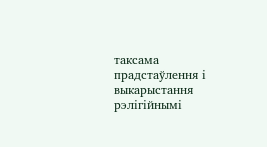таксама прадстаўлення і выкарыстання рэлігійнымі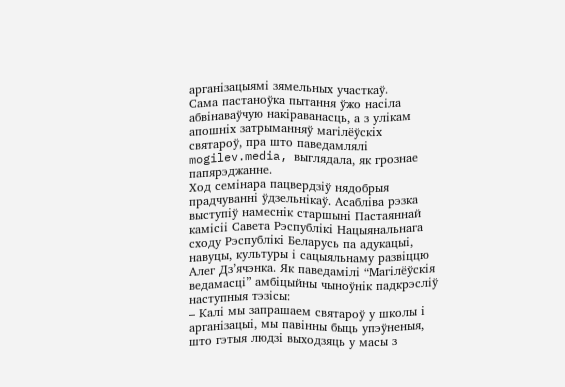арганізацыямі зямельных участкаў.
Сама пастаноўка пытання ўжо насіла абвінаваўчую накіраванасць, а з улікам апошніх затрыманняў магілёўскіх святароў, пра што паведамлялі mogilev.media, выглядала, як грознае папярэджанне.
Ход семінара пацвердзіў нядобрыя прадчуванні ўдзельнікаў. Асабліва рэзка выступіў намеснік старшыні Пастаяннай камісіі Савета Рэспублікі Нацыянальнага сходу Рэспублікі Беларусь па адукацыі, навуцы, культуры і сацыяльнаму развіццю Алег Дз’ячэнка. Як паведамілі “Магілёўскія ведамасці” амбіцыйны чыноўнік падкрэсліў наступныя тэзісы:
– Калі мы запрашаем святароў у школы і арганізацыі, мы павінны быць упэўненыя, што гэтыя людзі выходзяць у масы з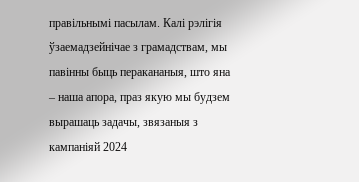правільнымі пасылам. Калі рэлігія ўзаемадзейнічае з грамадствам, мы павінны быць перакананыя, што яна – наша апора, праз якую мы будзем вырашаць задачы, звязаныя з кампаніяй 2024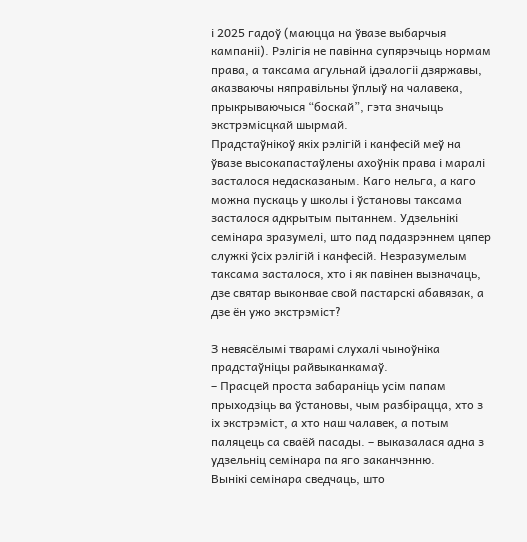і 2025 гадоў (маюцца на ўвазе выбарчыя кампаніі). Рэлігія не павінна супярэчыць нормам права, а таксама агульнай ідэалогіі дзяржавы, аказваючы няправільны ўплыў на чалавека, прыкрываючыся “боскай”, гэта значыць экстрэмісцкай шырмай.
Прадстаўнікоў якіх рэлігій і канфесій меў на ўвазе высокапастаўлены ахоўнік права і маралі засталося недасказаным. Каго нельга, а каго можна пускаць у школы і ўстановы таксама засталося адкрытым пытаннем. Удзельнікі семінара зразумелі, што пад падазрэннем цяпер служкі ўсіх рэлігій і канфесій. Незразумелым таксама засталося, хто і як павінен вызначаць, дзе святар выконвае свой пастарскі абавязак, а дзе ён ужо экстрэміст?

З невясёлымі тварамі слухалі чыноўніка прадстаўніцы райвыканкамаў.
– Прасцей проста забараніць усім папам прыходзіць ва ўстановы, чым разбірацца, хто з іх экстрэміст, а хто наш чалавек, а потым паляцець са сваёй пасады. – выказалася адна з удзельніц семінара па яго заканчэнню.
Вынікі семінара сведчаць, што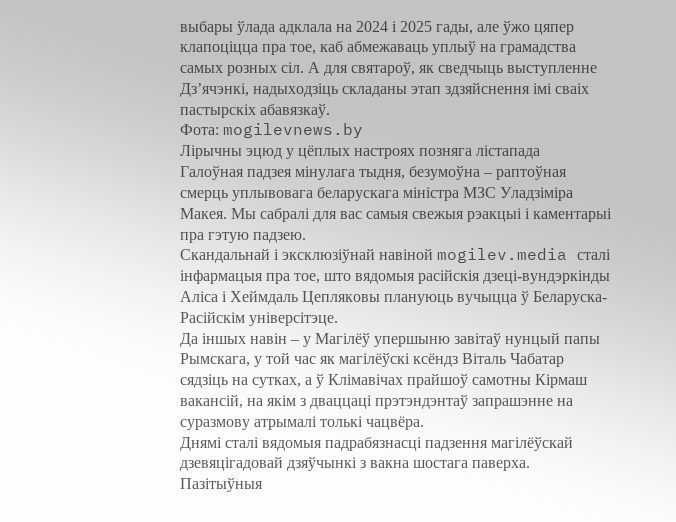выбары ўлада адклала на 2024 і 2025 гады, але ўжо цяпер клапоціцца пра тое, каб абмежаваць уплыў на грамадства самых розных сіл. А для святароў, як сведчыць выступленне Дз’ячэнкі, надыходзіць складаны этап здзяйснення імі сваіх пастырскіх абавязкаў.
Фота: mogilevnews.by
Лірычны эцюд у цёплых настроях позняга лістапада
Галоўная падзея мінулага тыдня, безумоўна – раптоўная смерць уплывовага беларускага міністра МЗС Уладзіміра Макея. Мы сабралі для вас самыя свежыя рэакцыі і каментарыі пра гэтую падзею.
Скандальнай і эксклюзіўнай навіной mogilev.media сталі інфармацыя пра тое, што вядомыя расійскія дзеці-вундэркінды Аліса і Хеймдаль Цепляковы плануюць вучыцца ў Беларуска-Расійскім універсітэце.
Да іншых навін – у Магілёў упершыню завітаў нунцый папы Рымскага, у той час як магілёўскі ксёндз Віталь Чабатар сядзіць на сутках, а ў Клімавічах прайшоў самотны Кірмаш вакансій, на якім з дваццаці прэтэндэнтаў запрашэнне на суразмову атрымалі толькі чацвёра.
Днямі сталі вядомыя падрабязнасці падзення магілёўскай дзевяцігадовай дзяўчынкі з вакна шостага паверха.
Пазітыўныя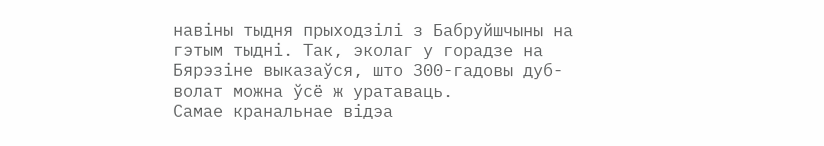навіны тыдня прыходзілі з Бабруйшчыны на гэтым тыдні. Так, эколаг у горадзе на Бярэзіне выказаўся, што 300-гадовы дуб-волат можна ўсё ж уратаваць.
Самае кранальнае відэа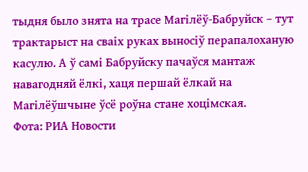тыдня было знята на трасе Магілёў-Бабруйск – тут трактарыст на сваіх руках выносіў перапалоханую касулю. А ў самі Бабруйску пачаўся мантаж навагодняй ёлкі, хаця першай ёлкай на Магілёўшчыне ўсё роўна стане хоцімская.
Фота: РИА Новости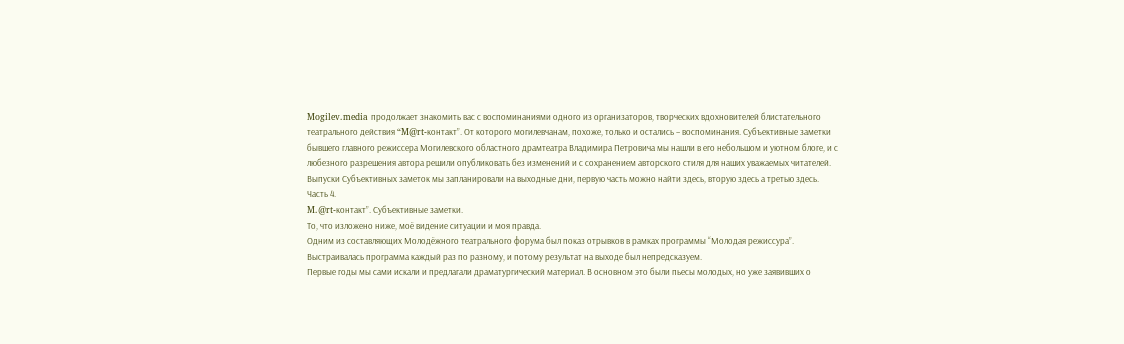Mogilev.media продолжает знакомить вас с воспоминаниями одного из организаторов, творческих вдохновителей блистательного театрального действия “M@rt-контакт”. От которого могилевчанам, похоже, только и остались – воспоминания. Субъективные заметки бывшего главного режиссера Могилевского областного драмтеатра Владимира Петровича мы нашли в его небольшом и уютном блоге, и с любезного разрешения автора решили опубликовать без изменений и с сохранением авторского стиля для наших уважаемых читателей. Выпуски Субъективных заметок мы запланировали на выходные дни, первую часть можно найти здесь, вторую здесь а третью здесь.
Часть 4.
M.@rt-контакт”. Субъективные заметки.
То, что изложено ниже, моё видение ситуации и моя правда.
Одним из составляющих Молодёжного театрального форума был показ отрывков в рамках программы “Молодая режиссура”. Выстраивалась программа каждый раз по разному, и потому результат на выходе был непредсказуем.
Первые годы мы сами искали и предлагали драматургический материал. В основном это были пьесы молодых, но уже заявивших о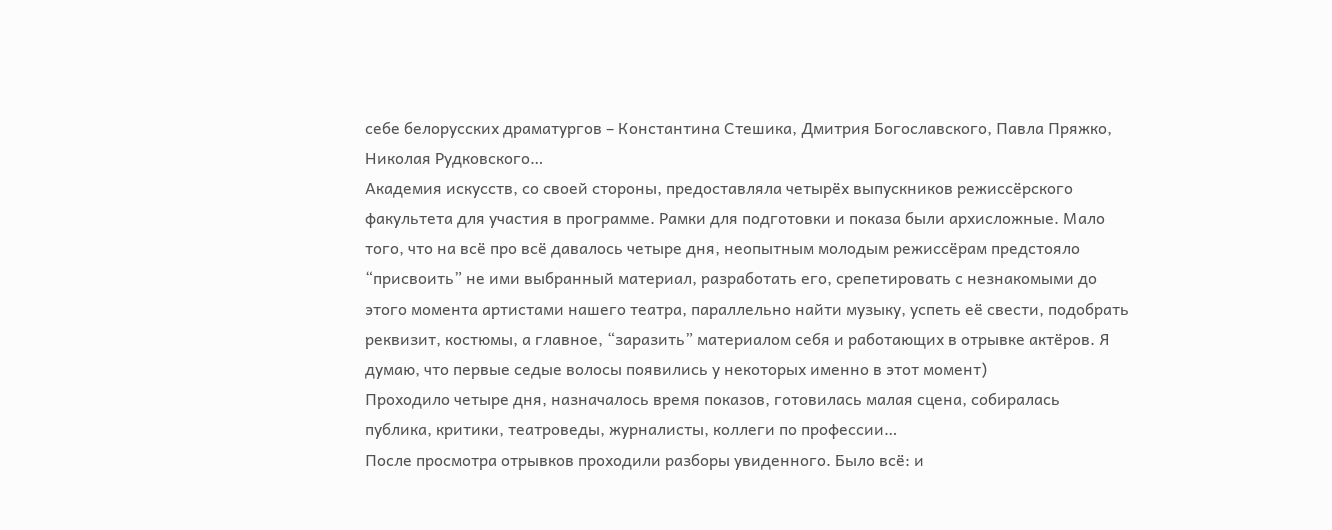себе белорусских драматургов – Константина Стешика, Дмитрия Богославского, Павла Пряжко, Николая Рудковского…
Академия искусств, со своей стороны, предоставляла четырёх выпускников режиссёрского факультета для участия в программе. Рамки для подготовки и показа были архисложные. Мало того, что на всё про всё давалось четыре дня, неопытным молодым режиссёрам предстояло “присвоить” не ими выбранный материал, разработать его, срепетировать с незнакомыми до этого момента артистами нашего театра, параллельно найти музыку, успеть её свести, подобрать реквизит, костюмы, а главное, “заразить” материалом себя и работающих в отрывке актёров. Я думаю, что первые седые волосы появились у некоторых именно в этот момент)
Проходило четыре дня, назначалось время показов, готовилась малая сцена, собиралась публика, критики, театроведы, журналисты, коллеги по профессии…
После просмотра отрывков проходили разборы увиденного. Было всё: и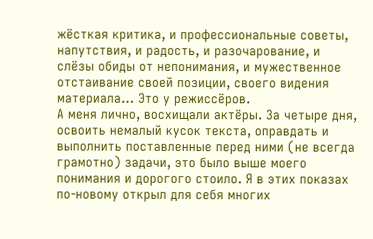жёсткая критика, и профессиональные советы, напутствия, и радость, и разочарование, и слёзы обиды от непонимания, и мужественное отстаивание своей позиции, своего видения материала… Это у режиссёров.
А меня лично, восхищали актёры. За четыре дня, освоить немалый кусок текста, оправдать и выполнить поставленные перед ними (не всегда грамотно) задачи, это было выше моего понимания и дорогого стоило. Я в этих показах по-новому открыл для себя многих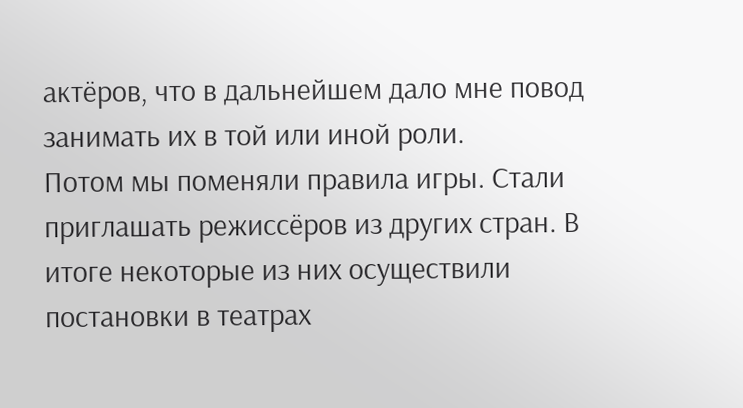актёров, что в дальнейшем дало мне повод занимать их в той или иной роли.
Потом мы поменяли правила игры. Стали приглашать режиссёров из других стран. В итоге некоторые из них осуществили постановки в театрах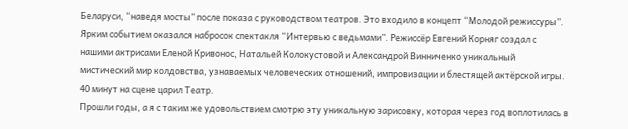Беларуси, “наведя мосты” после показа с руководством театров. Это входило в концепт “Молодой режиссуры”.
Ярким событием оказался набросок спектакля “Интервью с ведьмами”. Режиссёр Евгений Корняг создал с нашими актрисами Еленой Кривонос, Натальей Колокустовой и Александрой Винниченко уникальный мистический мир колдовства, узнаваемых человеческих отношений, импровизации и блестящей актёрской игры. 40 минут на сцене царил Театр.
Прошли годы, а я с таким же удовольствием смотрю эту уникальную зарисовку, которая через год воплотилась в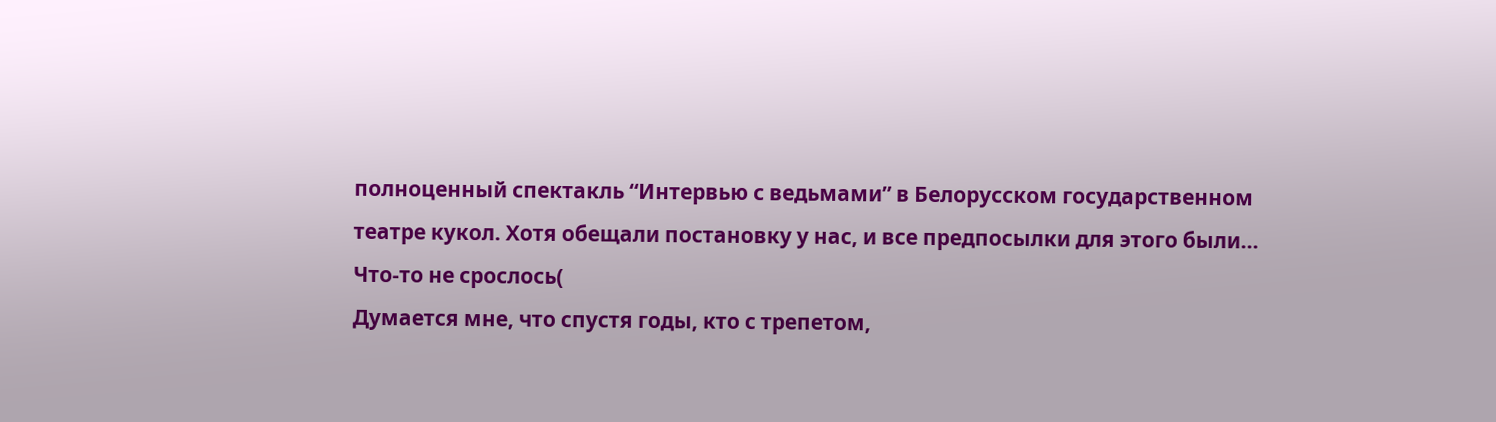полноценный спектакль “Интервью с ведьмами” в Белорусском государственном театре кукол. Хотя обещали постановку у нас, и все предпосылки для этого были… Что-то не срослось(
Думается мне, что спустя годы, кто с трепетом,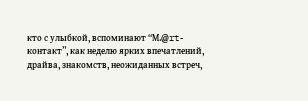кто с улыбкой, вспоминают “М.@rt-контакт”, как неделю ярких впечатлений, драйва, знакомств, неожиданных встреч,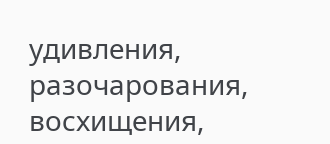удивления, разочарования, восхищения,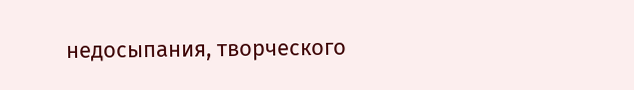недосыпания, творческого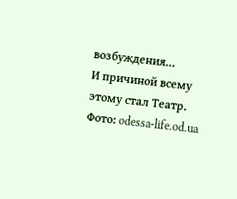возбуждения…
И причиной всему этому стал Театр.
Фото: odessa-life.od.ua